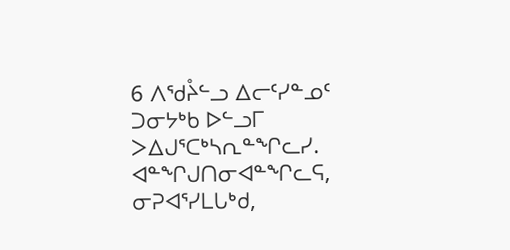6 ᐱᖁᔧᓪᓗ ᐃᓕᑦᓯᓐᓄᑦ ᑐᓂᔭᒃᑲ ᐅᓪᓗᒥ ᐳᐃᒍᕐᑕᒃᓴᕆᓐᖏᓚᓯ.
ᐊᓐᖏᒍᑎᓂᐊᓐᖏᓚᕋ, ᓂᕈᐊᕐᓯᒪᒐᒃᑯ,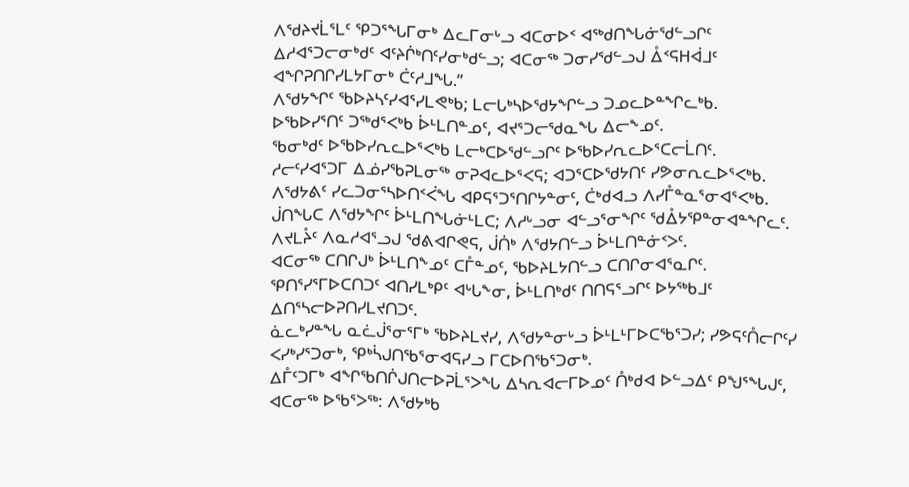ᐱᖁᔨᔪᒫᕐᒪᑦ ᕿᑐᕐᖓᒥᓂᒃ ᐃᓚᒥᓂᒡᓗ ᐊᑕᓂᐅᑉ ᐊᖅᑯᑎᖓᓃᖁᓪᓗᒋᑦ ᐃᓱᐊᕐᑐᓕᓂᒃᑯᑦ ᐊᑦᔨᒌᒃᑎᑦᓯᓂᒃᑯᓪᓗ; ᐊᑕᓂᖅ ᑐᓂᓯᖁᓪᓗᒍ ᐂᑉᕋᕼᐋᒧᑦ ᐊᖏᕈᑎᒋᓯᒪᔭᒥᓂᒃ ᑖᑦᓱᒧᖓ.”
ᐱᖁᔭᖏᑦ ᖃᐅᔨᓴᑦᓯᐊᕐᓯᒪᕙᒃᑲ; ᒪᓕᒐᒃᓴᐅᖁᔭᖏᓪᓗ ᑐᓄᓚᐅᓐᖏᓚᒃᑲ.
ᐅᖃᐅᓯᕐᑎᑦ ᑐᖅᑯᕐᐸᒃᑲ ᐆᒻᒪᑎᓐᓄᑦ, ᐊᔪᕐᑐᓕᖁᓇᖓ ᐃᓕᖕᓄᑦ.
ᖃᓂᒃᑯᑦ ᐅᖃᐅᓯᕆᓚᐅᕐᐸᒃᑲ ᒪᓕᒃᑕᐅᖁᓪᓗᒋᑦ ᐅᖃᐅᓯᕆᓚᐅᕐᑕᓕᒫᑎᑦ.
ᓱᓕᑦᓯᐊᕐᑐᒥ ᐃᓅᓯᖃᕈᒪᓂᖅ ᓂᕈᐊᓚᐅᕐᐸᕋ; ᐊᑐᕐᑕᐅᖁᔭᑎᑦ ᓯᕗᓂᕆᓚᐅᕐᐸᒃᑲ.
ᐱᖁᔭᕕᑦ ᓯᓚᑐᓂᕐᓴᐅᑎᑉᐹᖓ ᐊᑭᕋᕐᑐᕐᑎᒋᔭᓐᓂᑦ, ᑖᒃᑯᐊᓗ ᐱᓯᒤᓐᓇᕐᓂᐊᕐᐸᒃᑲ.
ᒎᑎᖓᑕ ᐱᖁᔭᖏᑦ ᐆᒻᒪᑎᖓᓃᒻᒪᑕ; ᐱᓱᒡᓗᓂ ᐊᓪᓗᕐᓂᖏᑦ ᖁᐂᔭᕿᓐᓂᐊᓐᖏᓚᑦ.
ᐱᔪᒪᔧᑦ ᐱᓇᓱᐊᕐᓗᒍ ᖁᕕᐊᒋᕙᕋ, ᒎᑏᒃ ᐱᖁᔭᑎᓪᓗ ᐆᒻᒪᑎᓐᓃᑉᐳᑦ.
ᐊᑕᓂᖅ ᑕᑎᒋᒍᒃ ᐆᒻᒪᑎᖕᓄᑦ ᑕᒤᓐᓄᑦ, ᖃᐅᔨᒪᔭᑎᓪᓗ ᑕᑎᒋᓂᐊᕐᓇᒋᑦ.
ᕿᑎᕐᓯᕐᒥᐅᑕᑎᑐᑦ ᐊᑎᓯᒪᒃᑭᑦ ᐊᒡᒐᖕᓂ, ᐆᒻᒪᑎᒃᑯᑦ ᑎᑎᕋᕐᓗᒋᑦ ᐅᔭᖅᑲᒧᑦ ᐃᑎᕐᓴᓕᐅᕈᑎᓯᒪᔪᑎᑐᑦ.
ᓈᓚᒃᓯᓐᖓ ᓇᓛᒎᕐᓂᕐᒥᒃ ᖃᐅᔨᒪᔪᓯ, ᐱᖁᔭᓐᓂᒡᓗ ᐆᒻᒪᒻᒥᐅᑕᖃᕐᑐᓯ; ᓯᕗᕋᑦᑍᓕᒋᑦᓯ ᐸᓯᒃᓯᕐᑐᓂᒃ, ᕿᒃᓵᒍᑎᖃᕐᓂᐊᕋᓯᓗ ᒥᑕᐅᑎᖃᕐᑐᓂᒃ.
ᐃᒤᑦᑐᒥᒃ ᐊᖏᖃᑎᒌᒍᑎᓕᐅᕈᒫᕐᐳᖓ ᐃᓴᕆᐊᓕᒥᐅᓄᑦ ᑍᒃᑯᐊ ᐅᓪᓗᐃᑦ ᑭᖑᕐᖓᒍᑦ, ᐊᑕᓂᖅ ᐅᖃᕐᐳᖅ: ᐱᖁᔭᒃᑲ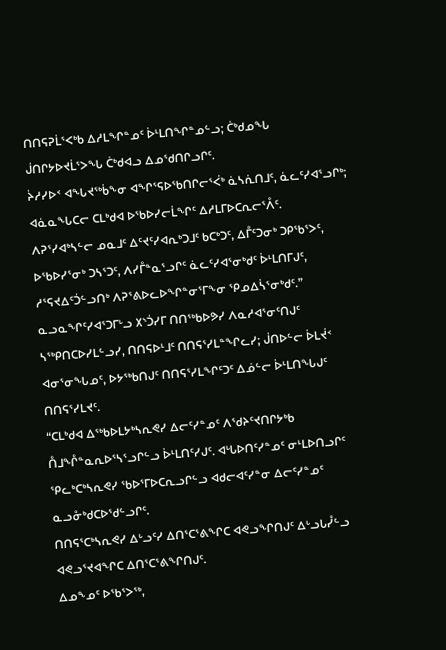ᑎᑎᕋᕈᒫᕐᐸᒃᑲ ᐃᓱᒪᖏᓐᓄᑦ ᐆᒻᒪᑎᖏᓐᓄᓪᓗ; ᑖᒃᑯᓄᖓ ᒎᑎᒋᔭᐅᔪᒫᕐᐳᖓ ᑖᒃᑯᐊᓗ ᐃᓄᖁᑎᒋᓗᒋᑦ.
ᔩᓱᓯᐅᑉ ᐊᖓᔪᖅᑳᖕᓂ ᐊᖏᕐᕋᐅᖃᑎᒋᓕᕐᐹᒃ ᓈᓴᕇᑎᒧᑦ, ᓈᓚᑦᓯᐊᕐᓗᒋᒃ; ᐊᓈᓇᖓᑕᓕ ᑕᒪᒃᑯᐊ ᐅᖃᐅᓯᓕᒫᖏᑦ ᐃᓱᒪᒥᐅᑕᕆᓕᕐᐰᑦ.
ᐱᕈᕐᓯᐊᒃᓴᓪᓕ ᓄᓇᒧᑦ ᐃᑦᔪᑦᓯᐊᕆᒃᑐᒧᑦ ᑲᑕᒃᑐᑦ, ᐃᒤᑦᑐᓂᒃ ᑐᑭᖃᕐᐳᑦ, ᐅᖃᐅᓯᕐᓂᒃ ᑐᓴᕐᑐᑦ, ᐱᓯᒤᓐᓇᕐᓗᒋᑦ ᓈᓚᑦᓯᐊᕐᓂᒃᑯᑦ ᐆᒻᒪᑎᒥᒍᑦ, ᓱᕐᕋᔪᐃᑦᑑᓪᓗᑎᒃ ᐱᕈᕐᕕᐅᓚᐅᖏᓐᓂᕐᒥᖕᓂ ᕿᓄᐃᓵᕐᓂᒃᑯᑦ.”
ᓇᓗᓇᖏᑦᓯᐊᕐᑐᒥᒡᓗ ᙭ᔅᑑᓯᒥ ᑎᑎᖅᑲᐅᕗᓯ ᐱᓇᓱᐊᕐᓂᑦᑎᒍᑦ ᓴᖅᑭᑎᑕᐅᓯᒪᓪᓗᓯ, ᑎᑎᕋᐅᒻᒧᑦ ᑎᑎᕋᕐᓯᒪᓐᖏᓚᓯ; ᒎᑎᐅᓪᓕ ᐆᒪᔫᑉ ᐊᓂᕐᓂᖓᓄᑦ, ᐅᔭᖅᑲᑎᒍᑦ ᑎᑎᕋᕐᓯᒪᖏᑦᑐᑦ ᐃᓅᓪᓕ ᐆᒻᒪᑎᖓᒍᑦ ᑎᑎᕋᕐᓯᒪᔪᑦ.
“ᑕᒪᒃᑯᐊ ᐃᖅᑲᐅᒪᔭᒃᓴᕆᕙᓯ ᐃᓕᑦᓯᓐᓄᑦ ᐱᖁᔨᑦᔪᑎᒋᔭᒃᑲ ᑍᒧᖎᓐᓇᕆᐅᕐᓴᕐᓗᒋᓪᓗ ᐆᒻᒪᑎᑦᓯᒍᑦ. ᐊᒡᒐᐅᑎᑦᓯᓐᓄᑦ ᓂᒻᒪᐅᑎᓗᒋᑦ ᕿᓚᒃᑕᒃᓴᕆᕙᓯ ᖃᐅᕐᒥᐅᑕᕆᓗᒋᓪᓗ ᐊᑯᓕᐊᑦᓯᓐᓂ ᐃᓕᑦᓯᓐᓄᑦ ᓇᓗᓁᒃᑯᑕᐅᖁᓪᓗᒋᑦ.
ᑎᑎᕋᕐᑕᒃᓴᕆᕙᓯ ᐃᒡᓗᑦᓯ ᐃᑎᕐᑕᕐᕕᖏᑕ ᐊᕙᓗᖏᑎᒍᑦ ᐃᒡᓗᒐᓮᓪᓗ ᐊᕙᓗᕐᔪᐊᖏᑕ ᐃᑎᕐᑕᕐᕕᖏᑎᒍᑦ.
ᐃᓄᖕᓄᑦ ᐅᖃᕐᐳᖅ,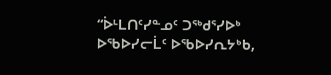“ᐆᒻᒪᑎᑦᓯᓐᓄᑦ ᑐᖅᑯᕐᓯᐅᒃ ᐅᖃᐅᓯᓕᒫᑦ ᐅᖃᐅᓯᕆᔭᒃᑲ,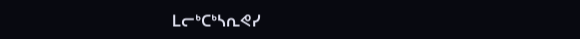ᒪᓕᒃᑕᒃᓴᕆᕙᓯ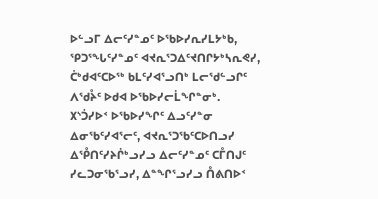ᐅᓪᓗᒥ ᐃᓕᑦᓯᓐᓄᑦ ᐅᖃᐅᓯᕆᓯᒪᔭᒃᑲ, ᕿᑐᕐᖓᑦᓯᓐᓄᑦ ᐊᔪᕆᕐᑐᐃᑦᔪᑎᒋᔭᒃᓴᕆᕙᓯ, ᑖᒃᑯᐊᑦᑕᐅᖅ ᑲᒪᑦᓯᐊᕐᓗᑎᒃ ᒪᓕᖁᓪᓗᒋᑦ ᐱᖁᔧᑦ ᐅᑯᐊ ᐅᖃᐅᓯᓕᒫᖏᓐᓂᒃ.
᙭ᔅᑑᓯᐅᑉ ᐅᖃᐅᓯᖏᑦ ᐃᓗᑦᓯᓐᓂ ᐃᓂᖃᑦᓯᐊᕐᓕᑦ, ᐊᔪᕆᕐᑐᖃᑦᑕᐅᑎᓗᓯ ᐃᕾᑎᑦᓯᔨᒌᒃᓗᓯᓗ ᐃᓕᑦᓯᓐᓄᑦ ᑕᒤᑎᒍᑦ ᓯᓚᑐᓂᖃᕐᓗᓯ, ᐃᓐᖏᕐᓗᓯᓗ ᑍᕕᑎᐅᑉ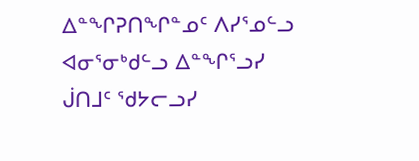ᐃᓐᖏᕈᑎᖏᓐᓄᑦ ᐱᓯᕐᓄᓪᓗ ᐊᓂᕐᓂᒃᑯᓪᓗ ᐃᓐᖏᕐᓗᓯ ᒎᑎᒧᑦ ᖁᔭᓕᓗᓯ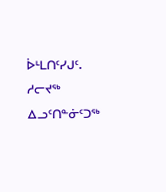ᐆᒻᒪᑎᑦᓯᒍᑦ.
ᓱᓕᔪᖅ ᐃᓗᑦᑎᓐᓃᑦᑐᖅ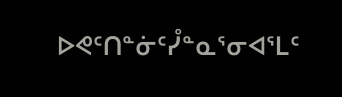ᐅᕙᑦᑎᓐᓃᑦᓮᓐᓇᕐᓂᐊᕐᒪᑦ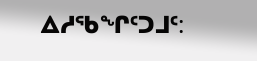ᐃᓱᖃᖏᑦᑐᒧᑦ: